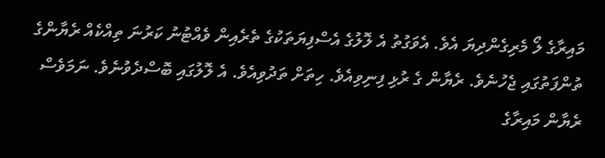މައިރާގެ ލޯ މެރިގެންދިޔަ އެވެ. އެވަގުތު އެ ލޮލުގެ އެސްފިޔަތަކުގެ ތެރެއިން ވެއްޓުނު ކަރުނަ ތިއްކެއް ރެޔާންގެ ތުންފަތުގައި ޖެހުނެވެ. ރެޔާން ގެ ރުޅި ފިނިވިއެވެ. ހިތަށް ތަދުވިއެވެ. އެ ލޮލުގައި ބޮސްދެވުނެވެ. ނަމަވެސް ރެޔާން މައިރާގެ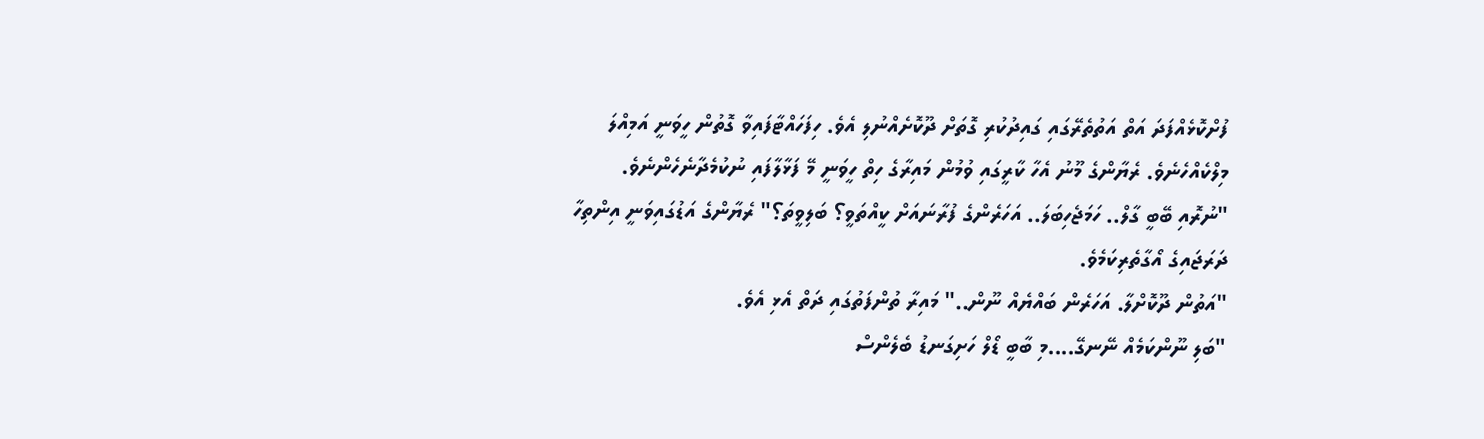ފުށްކޮޅެއްފަދަ އަތް އަތުތެރޭގައި ގައިދުކުރި ގޮތަށް ދޫކޮށެއްނުލި އެވެ. ހިފަހައްޓާފައިވާ ގޮތުން ހީވަނީ އަމިއްލަ މިލްކެއްހެނެވެ. ރެޔާންގެ މޫނު އެހާ ކާރީގައި ވުމުން މައިރާގެ ހިތް ހީވަނީ މޭ ފަޅާލާފައި ނުކުމެދާނެހެންނެވެ.
"ނުރޮއި ބޭބީ ގާލް.. ހަމަޖެހިބަލަ.. އަހަރެންގެ ފުރާނައަށް ކީއްތަވީ؟ ބަލިވީތަ؟" ރެޔާންގެ އަޑުގައިވަނީ އިންތިހާ ދަރަޖައިގެ އޯގާތެރިކަމެވެ.
"އަތުން ދޫކޮށްލާ. އަހަރެން ބައްޔެއް ނޫން.." މައިރާ ތުންފަތުގައި ދަތް އެޅި އެވެ.
"ބަލި ނޫންކަމެއް ނޭނގޭ....މި ބާބީ ޑޯލް ހަށިގަނޑު ބެލެންސް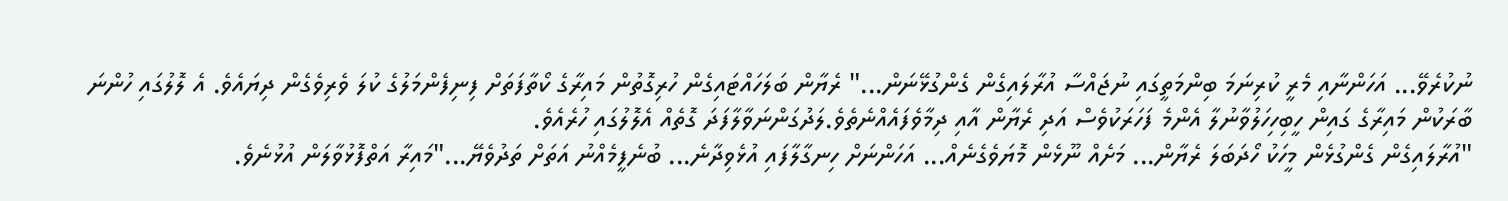ނުކުރެވޭ... އަހަންނާއި މެރީ ކުރިނަމަ ބިންމަތީގައި ނުޖައްސާ އުރާލައިގެން ގެންގުޅޭނަން..." ރެޔާން ބަލަހައްޓައިގެން ހުރިގޮތުން މައިރާގެ ކޯތާފަތަށް ފިނިފެންމަލުގެ ކުލަ ވެރިވެގެން ދިޔައެވެ. އެ ލޮލުގައި ހުންނަ ބާރަކުން މައިރާގެ ގައިން ހީބިހިހަލުވާނުލާ އެންމެ ފަހަރަކުވެސް އަދި ރެޔާން އާއި ދިމާވެފައެއްނެތެވެ.ލަދުގަންނަވާލާފަދަ ގޮތެއް އެލޮލުގައި ހުރެއެވެ.
"އުރާލައިގެން ގެންގުޅެން މީހަކު ހޯދަބަލަ ރެޔާން... މަށެއް ނޫޅެން މޮޔަވެގެނެއް... އަހަންނަށް ހިނގާލާފައި އުޅެވިދާނެ... ބުނެފީމެއްނު އަތަށް ތަދުވެޔޭ..."މައިރާ އަތްފޮޅުވާލަން އުޅުނެވެ.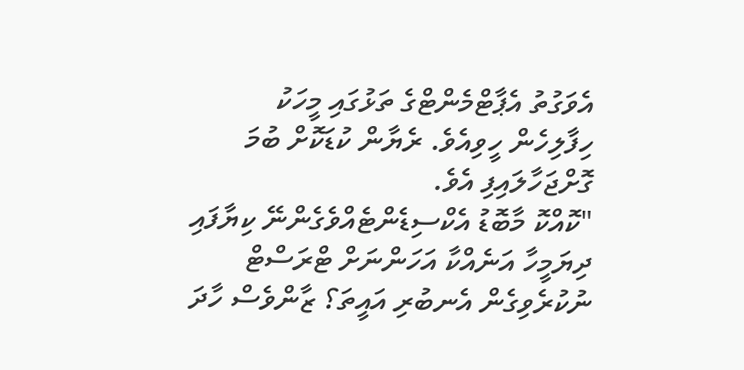އެވަގުތު އެޕާޓްމެންޓްގެ ތަޅުގައި މީހަކު ހިފާލިހެން ހީވިއެވެ. ރެޔާން ކުޑަކޮށް ބުމަ ގޮށްޖަހާލައިފި އެވެ.
"ކޮއްކޮ މާބޮޑު އެކްސިޑެންޓެއްވެގެންނޭ ކިޔާފައި ދިޔަމީހާ އަނެއްކާ އަހަންނަށް ޓްރަސްޓް ނުކުރެވިގެން އެނބުރި އައީތަ؟ ޒާންވެސް ހާދަ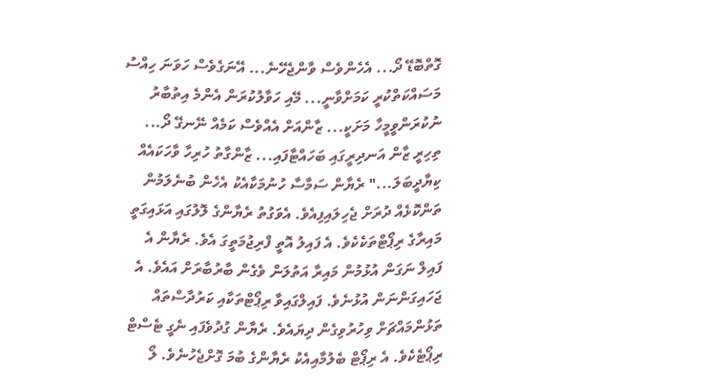ގޮތްބޮޑޭ ދޯ... އެހެންވެސް ވާންޖެހޭނެ... އޭނަގެވެސް ހަވަނަ ހިއްސު މަސައްކަތްކުރީ ކަމަށްވާނީ... މޭއި ހަވާލުކުރަން އެންމެ އިތުބާރު ނުކުރަންވީމީހާ މަށަކީ... ޒާންއަށް އެއްވެސް ކަމެއް ނޭނގޭ ދޯ... ތިހިރީ ޒާން އަނދިރީގައި ބަހައްޓާފައި... ޒާންގާތު ހުރިހާ ވާހަކައެއް ކިޔާދީބަލަ..." ރެޔާން ސަމާސާ ހުނުމަކާއެކު އެހެން ބުނެލަމުން ތަންކޮޅެއް ދުރަށް ޖެހިލައިފިއެވެ. އެވަގުތު ރެޔާންގެ ލޮލުގައި އަޅައިގަތީ މައިރާގެ ރިޕޯޓްތަކެކެވެ. އެ ފައިލު އޮތީ ފްރިޖުމަތީގަ އެވެ. ރެޔާން އެ ފައިލް ނަގަން އުޅުމުން މައިރާ އަތުލަން ވެގެން ބާރުބާރަށް އައެވެ. އެ ޖަހައިގަންނަން އުޅުނެވެ. ފައިލްގައިވާ ރިޕޯޓްތަކާއި ކަރުދާސްތައް ތަޅުންމައްޗަށް ވިހުރުވިގެން ދިޔައެވެ. ރެޔާން ގުދުވެފައި ނެގީ ޓެސްޓް ރިޕޯޓެކެވެ. އެ ރިޕޯޓް ބެލުމާއިއެކު ރެޔާންގެ ބުމަ ގޮށްޖެހުނެވެ. ލޯ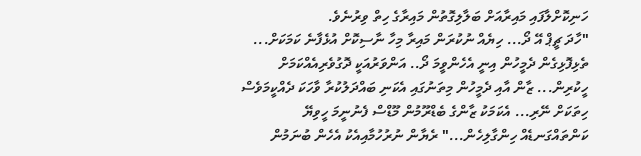ހަނިކޮށްލާފައި މައިރާއަށް ބަލާލިގޮތުން މައިރާގެ ހިތް ވިރުނެވެ.
"ހާދަ ޗީޕް އޭ ދޯ... ހިޔެއް ނުކުރަން މައިރާ މިހާ ނާސިކޮށް އުޅެފާނެ ކަމަކަށް... ތެޅިފޮޅިގެން ދެމީހުން އިނީ އެހެންވީމަ ދޯ.. އަންވަރުއަކީ ދޮގުވެރިއެއްކަމަށް ހީކުރިން... ޒާން އާއި ދެމީހުން މިތަނުގައި އެކަނި ބައްދަލުކުރާ ވާހަކަ ދެއްކީމަވެސް ހިތަކަށް ނޭރި... އެކަމަކު ޒާންގެ ބެޑްރޫމުން މޫޑްސް ފެނުނީމަ ހީވިޔޭ ކަންތައްގަނޑެއް ހިންގާލިހެން..." ރެޔާން ނުރުހުމާއިއެކު އެހެން ބުނަމުން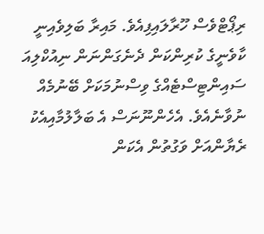ރިޕޯޓްވެސް ހޫރާލައިފިއެވެ. މައިރާ ބަލިވެއިނީ ކާވެނީގެ ކުރިންކަން ދެނެގަންނަން ނިއުކްލިއަ ސައިންޓިސްޓެއްގެ ވިސްނުމަކަށް ބޭނުމެއް ނުވާނެއެވެ. އެހެންނޫނަސް އެ ބަލާލުމާއިއެކު ރެޔާންއަށް ވަގުތުން އެކަން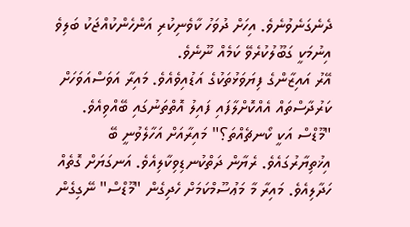ދެނެގަނެވުނެވެ. އިހަށް ދުވަހު ކާވެނިކުރި އަންހެންކުއްޖަކު ބަލިވެ އިނުމަކީ ގަބޫލުކުރެވޭ ކަމެއް ނޫނެވެ.
އޭރު އައިޒާންގެ ފިޔަވަޅުތަކުގެ އަޑުއިވެއެވެ. މައިރާ އަވަސްއަވަހަށް ކަރުދާސްތައް އެއްކޮށްލާފައި ފައިލު އޮތްތަނުގައި ބޭއްވިއެވެ.
"މޫޑްސް އަކީ ކޯނޗެއްތަ؟" މައިރާއަށް އަހާލެވުނީ ބޭ އިޚުތިޔާރުގައެވެ. ރެޔާން ދަތްކުނޑިވިކާލިއެވެ. އަނގަޔަށް ގޮތެއް ހަދާލިއެވެ. މައިރާ މާ މަޢުސޫމްކަމަށް ހެދިގެން "މޫޑްސް" ނޭގިގެން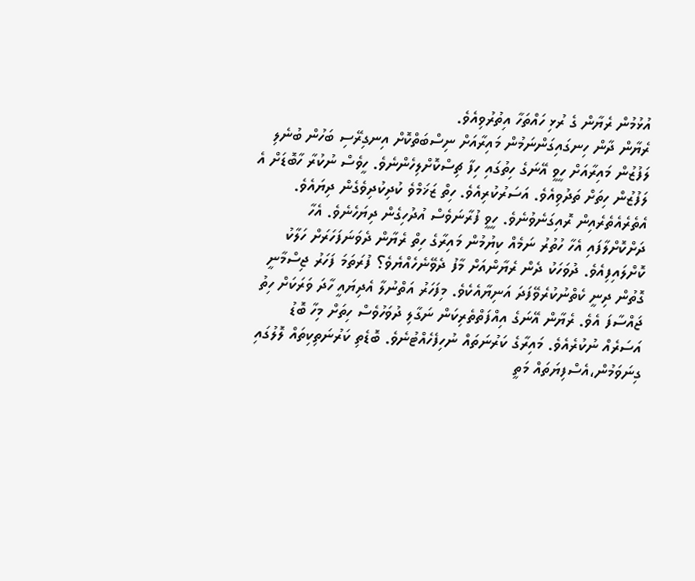އުޅުމުން ރެޔާން ގެ ރުޅި ހައްތަހާ އިތުރުވިއެވެ.
ރެޔާން ދާން ހިނގައިގަންނަމުން މައިރާއަށް ނިސްބަތްކޮށް އިނގިރޭސި ބަހުން ބުނެލި ލަފުޒުން މައިރާއަށް ހީވީ އޭނަގެ ހިތުގައި ހިފާ ޗިސްކޮށްލިހެންނެވެ. ހީވެސް ނުކުރާ ހާބޮޑަށް އެ ލަފުޒުން ހިތަށް ތަދުވިއެވެ. އަސަރުކުރިއެވެ. ހިތް ޒަޚަމްވެ ކުދިކުދިވެގެން ދިޔައެވެ. އެތެރެއެތެރެއިން ރޮއިގަނެވުނެވެ. ހީވީ ފުރާނަވެސް އުދުހިގެން ދިޔަހެނެވެ. އެހާ ދަށްކޮށްލާފައި އެހާ ހުތުރު ނަމެއް ކިޔުމުން މައިރާގެ ހިތް ރެޔާން ދެވަނަފަހަރަށް ހަލާކު ކޮށްލައިފިއެވެ. ދުވަހަކު ދެން ރެޔާންއަށް މާފު ދެވޭނެހެއްޔެވެ؟ ފުރަތަމަ ފަހަރު ޖިސްމާނީ ގޮތުން ދިނީ ކެތްނުކުރެވޭފަދަ އަނިޔާއެކެވެ. މިފަހަރު އަތްނުލާ އެދިޔައީ ހާދަ ވަރަކަށް ހިތު ޖައްސާފަ އެވެ. ރެޔާން އޭނަގެ އިއްފަތްތެރިކަން ނަގާލި ދުވަހުވެސް ހިތަށް މިހާ ބޮޑު އަސަރެއް ނުކުރެއެވެ. މައިރާގެ ކަރުނަތައް ނުހިފެހެއްޓުނެވެ. ބޮޑެތި ކަރުނަތިކިތައް ލޮލުގައި ގިނަވަމުން،އެސްފިޔަތައް މަތީ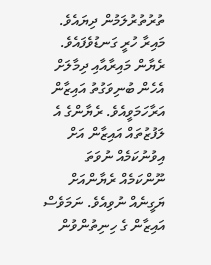ތުރުތުރުލަމުން ދިޔައެވެ. މައިރާ ހުރީ ގަނޑުވެފައެވެ.
ރެޔާން މައިރާއާއި ދިމާލަށް އެހެން ބުނިވަގުތު އައިޒާން އަރާހަމަވީއެވެ. ރެޔާންގެ އެ ލަފުޒުތައް އައިޒާން އަށް އިވުނުކަމެއް ނުވަތަ ނޫންކަމެއް ރެޔާންއަށް ޔަގީނެއް ނުވިއެވެ. ނަމަވެސް އައިޒާން ގެ ހިނިތުންވުން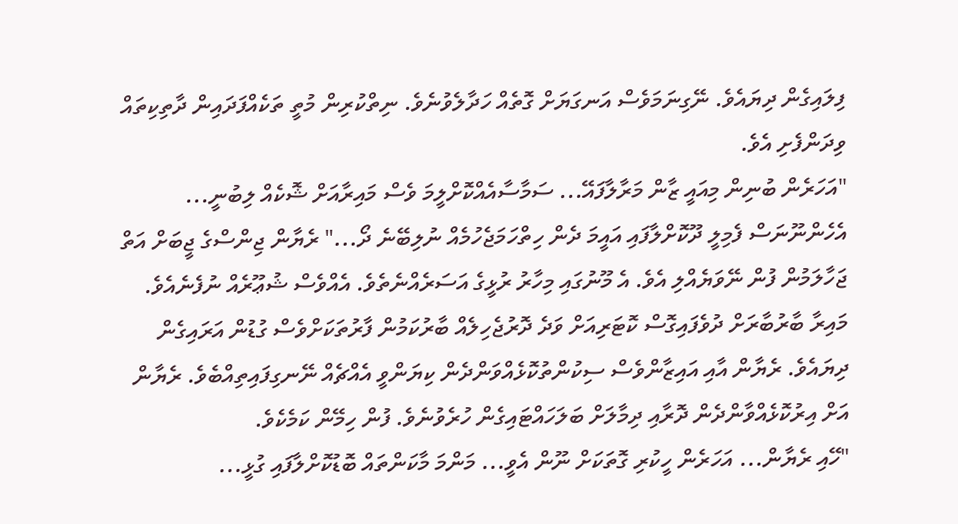ފިލައިގެން ދިޔައެވެ. ނޭގިނަމަވެސް އަނގަޔަށް ގޮތެއް ހަދާލެވުނެވެ. ނިތްކުރިން މުތީ ތަކެއްފަދައިން ދާތިކިތައް ވިދަންފެށި އެވެ.
"އަހަރެން ބުނިން މިއައީ ޒާން މަރާލާފައޭ... ސަމާސާއެއްކޮށްލީމަ ވެސް މައިރާއަށް ޝޮކެއް ލިބުނީ... އެހެންނޫނަސް ފެމިލީ ދޫކޮށްލާފައި އައީމަ ދެން ހިތްހަމަޖެހުމެއް ނުލިބޭނެ ދޯ..." ރެޔާން ޖިންސްގެ ޖީބަށް އަތް ޖަހާލަމުން ފުން ނޭވަޔެއްލި އެވެ. އެ މޫނުގައި މިހާރު ރުޅީގެ އަސަރެއްނެތެވެ. އެއްވެސް ޝުޢޫރެއް ނުފެނެއެވެ. މައިރާ ބާރުބާރަށް ދުވެފައިގޮސް ކޮޓަރިއަށް ވަދެ ދޮރުޖެހިލެއް ބާރުކަމުން ފާރުތަކަށްވެސް ގުޑުން އަރައިގެން ދިޔައެވެ. ރެޔާން އާއި އައިޒާންވެސް ސިކުންތުކޮޅެއްވަންދެން ކިޔަންވީ އެއްޗެއް ނޭނގިފައިތިއްބެވެ. ރެޔާން އަށް އިރުކޮޅެއްވާންދެން ދޮރާއި ދިމާލަށް ބަލަހައްޓައިގެން ހުރެވުނެވެ. ފުން ހިމޭން ކަމެކެވެ.
"ހޭއި ރެޔާން... އަހަރެން ހީކުރި ގޮތަކަށް ނޫން އެވީ... މަންމަ މާކަންތައް ބޮޑުކޮށްލާފައި ގުޅީ...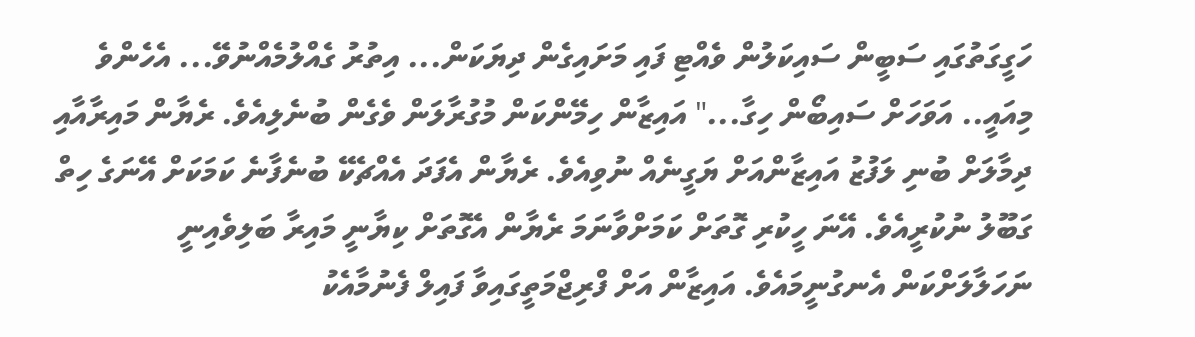ހަގީގަތުގައި ސަބީން ސައިކަލުން ވެއްޓި ފައި މަށައިގެން ދިޔަކަން... އިތުރު ގެއްލުމެއްނުވޭ... އެހެންވެ މިއައީ.. އަވަހަށް ސައިބޯން ހިގާ..." އައިޒާން ހިމޭންކަން މުގުރާލަން ވެގެން ބުނެލިއެވެ. ރެޔާން މައިރާއާއި ދިމާލަށް ބުނި ލަފުޒު އައިޒާންއަށް ޔަގީނެއް ނުވިއެވެ. ރެޔާން އެފަދަ އެއްޗެކޭ ބުނެފާނެ ކަމަކަށް އޭނަގެ ހިތް ގަބޫލު ނުކުރީއެވެ. އޭނަ ހީކުރި ގޮތަށް ކަމަށްވާނަމަ ރެޔާން އެގޮތަށް ކިޔާނީ މައިރާ ބަލިވެއިނީ ނަހަލާލަށްކަން އެނގުނީމައެވެ. އައިޒާން އަށް ފްރިޖްމަތީގައިވާ ފައިލް ފެނުމާއެކު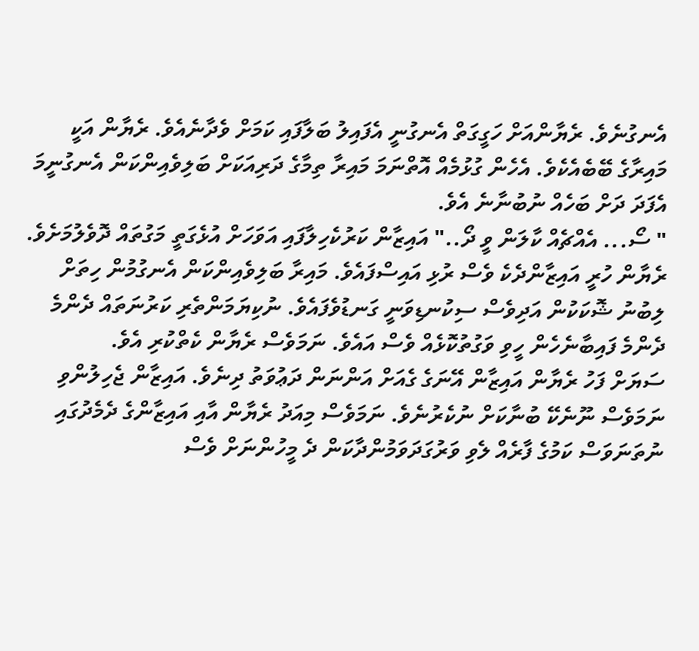އެނގުނެވެ. ރެޔާންއަށް ހަގީގަތް އެނގުނީ އެފައިލު ބަލާފައި ކަމަށް ވެދާނެއެވެ. ރެޔާން އަކީ މައިރާގެ ބޭބެއެކެވެ. އެހެން ގުޅުމެއް އޮތްނަމަ މައިރާ ތިމާގެ ދަރިއަކަށް ބަލިވެއިންކަން އެނގުނީމަ އެފަދަ ދަށް ބަހެއް ނުބުނާނެ އެވެ.
" ސޯ... އެއްޗެއް ކާލަން ވީ ދޯ.." އައިޒާން ކަރުކެހިލާފައި އަވަހަށް އުޅެގަތީ މަގުތައް ދޮވެލުމަށެވެ. ރެޔާން ހުރީ އައިޒާންދެކެ ވެސް ރުޅި އައިސްފައެވެ. މައިރާ ބަލިވެއިންކަން އެނގުމުން ހިތަށް ލިބުނު ޝޮކަކުން އަދިވެސް ސިކުނޑިވަނީ ގަނޑުވެފައެވެ. ނުކިޔަމަންތެރި ކަރުނަތައް ދެންމެ ދެންމެ ފައިބާނެހެން ހީވި ވަގުތުކޮޅެއް ވެސް އައެވެ. ނަމަވެސް ރެޔާން ކެތްކުރި އެވެ.
ސަޔަށް ފަހު ރެޔާން އައިޒާން އޭނަގެ ގެއަށް އަންނަން ދަޢުވަތު ދިނެވެ. އައިޒާން ޖެހިލުންވި ނަމަވެސް ނޫނެކޭ ބުނާކަށް ނުކެރުނެވެ. ނަމަވެސް މިއަދު ރެޔާން އާއި އައިޒާންގެ ދެމެދުގައި ނުތަނަވަސް ކަމުގެ ފާރެއް ލެވި ވަރުގަދަވަމުންދާކަން ދެ މީހުންނަށް ވެސް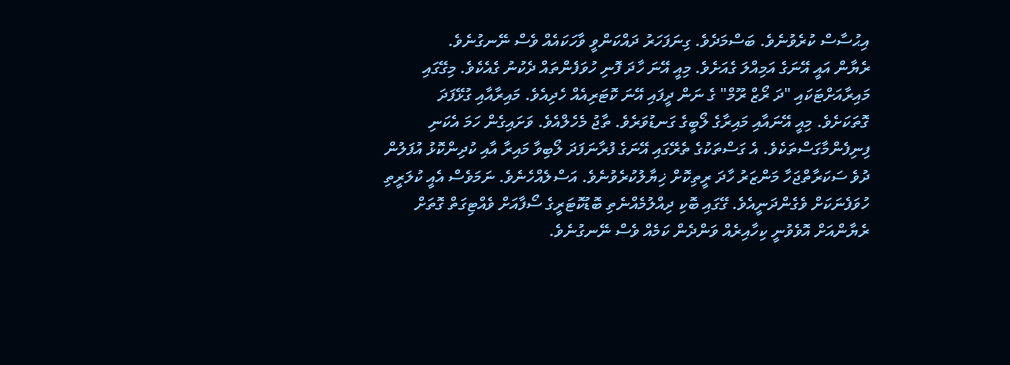އިޙުސާސް ކުރެވުނެވެ. ބަސްމަދެވެ. ގިނަފަހަރު ދައްކަންވީ ވާހަކައެއް ވެސް ނޭނގުނެވެ.
ރެޔާން އައީ އޭނަގެ އަމިއްލަ ގެއަށެވެ. މިއީ އޭނަ ހާދަ ފޮނި ހުވަފެންތައް ދެކުނު ގެއެކެވެ. މިގޭގައި މައިރާއަށްޓަކައި "ދަ ރޯޒް ރޫމް" ގެ ނަން ދީފައި އޭނަ ކޮޓަރިއެއް ހެދިއެވެ. މައިރާއާއި ގުޅޭފަދަ ގޮތަކަށެވެ. މިއީ އޭނައާއި މައިރާގެ ލޯބީގެ ގަނޑުވަރެވެ. ތާޖު މެހެލްއެވެ. ވަށައިގެން ހަމަ އެކަނި ފިނިފެންމާގަސްތަކެވެ. އެ ގަސްތަކުގެ ތެރޭގައި އޭނަގެ ފުރާނަފަދަ ލޯބިވާ މައިރާ އާއި ކުދިންކޮޅު އުފަލުން ދުވެ ސަކަރާތްޖަހާ މަންޒަރު ހާދަ ރީތިކޮށް ޚިޔާލުކުރެވުނެވެ. އަސްލެއްހެނެވެ. ނަމަވެސް އެއީ ކުލަރީތި ހުވަފެނަކަށް ވެގެންދަނީއެވެ. ގޭގައި ބޮކި ދިއްލުމެއްނެތި ބޮޑުކޮޓަރީގެ ސޯފާއަށް ވެއްޓިގަތް ގޮތަށް ރެޔާންއަށް އޮވެވުނީ ކިހާއިރެއް ވަންދެން ކަމެއް ވެސް ނޭނގުނެވެ.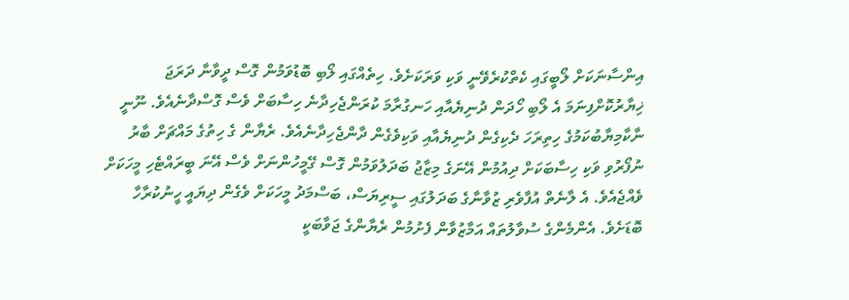އިންސާނަކަށް ލޯބީގައި ކެތްކުރެވޭނީ ވަކި ވަރަކަށެވެ. ހިތެއްގައި ލޯބި ބޮޑުވަމުން ގޮސް ދީވާނާ ދަރަޖަ ޚިޔާރުކޮށްފިނަމަ އެ ލޯބި ހޯދަން ދުނިޔެއާއި ހަނގުރާމަ ކުރަންޖެހިދާނެ ހިސާބަށް ވެސް ގޮސްދާނެއެވެ. ނޫނީ ނާކާމިޔާބުކަމުގެ ހިތިރަހަ ދެކިގެން ދުނިޔެއާއި ވަކިވެގެން ދާންޖެހިދާނެއެވެ. ރެޔާން ގެ ހިތުގެ މައްޗަށް ބާރު ނުފޯރުވި ވަކި ހިސާބަކަށް ދިއުމުން އޭނަގެ މިޒާޖު ބަދަލުވަމުން ގޮސް ގޭމީހުންނަށް ވެސް އޭނަ ބީރައްޓެހި މީހަކަށް ވެއްޖެއެވެ. އެ ލާނެތް އުފާވެރި ޒުވާނާގެ ބަދަލުގައި ސީރިޔަސް، ބަސްމަދު މީހަކަށް ވެގެން ދިޔައީ ހީނުކުރާހާ ބޮޑަށެވެ. އެންމެންގެ ސުވާލުތައް އަމާޒުވާން ފެށުމުން ރެޔާންގެ ޖަވާބަކީ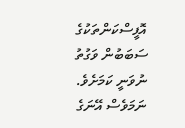އޮފީސްކަންތަކުގެ ސަބަބުން ވަގުތު ނުވަނީ ކަމަށެވެ. ނަމަވެސް އޭނަގެ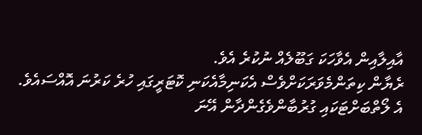އާއިލާއިން އެވާހަކަ ގަބޫލެއް ނުކުރެ އެވެ.
ރެޔާން ކިތަންމެވަރަކަށްވެސް އެކަނިމާއެކަނި ކޮޓަރީގައި ހުރެ ކަރުނަ އޮއްސައެވެ. އެ ލޯތްބަށްޓަކައި ގުރުބާންވެގެންދާން އޭނަ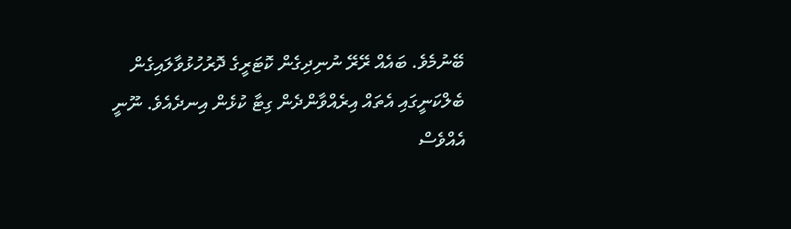ބޭނުމެވެ. ބައެއް ރޭރޭ ނުނިދިގެން ކޮޓަރީގެ ދޮރުހުޅުވާލައިގެން ބެލްކަނީގައި އެތައް އިރެއްވާންދެން ގިޓާ ކުޅެން އިނދެއެވެ. ނޫނީ އެއްވެސް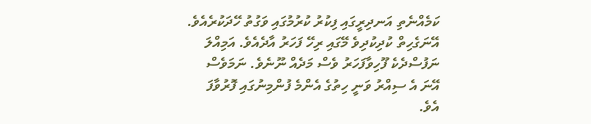ކަމެއްނެތި އަނދިރީގައި ފިކުރު ކުރުމުގައި ވަގުތު ހޭދަކުރެއެވެ. އޭނަގެހިތް ކުދިކުދިވެ މޭގައި ރިހޭ ފަހަރު އާދެއެވެ. އަމިއްލަ ނަފުސްދެކެ ފޫހިވާފަހަރު ވެސް މަދެއް ނޫނެވެ. ނަމަވެސް އޭނަ އެ ސިއްރު ވަނީ ހިތުގެ އެންމެ ފުންމިނުގައި ފޮރުވާފަ އެވެ.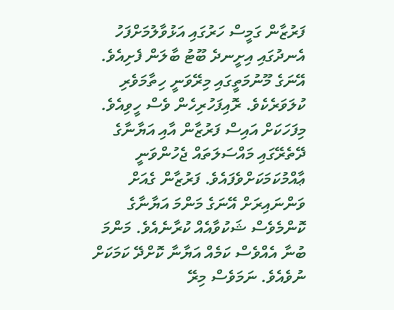ފަރުޒާން ގަމީސް ހަރުގައި އަޅުވާލުމަށްފަހު އެނދުގައި އިށީނދެ ބޫޓު ބާލަން ފެށިއެވެ. އޭނަގެ މޫނުމަތީގައި މިރޭވަނީ ހިތާމަވެރި ކުލަވަރެކެވެ. ރޮއިފަހުރިހެން ވެސް ހީވިއެވެ. މިފަހަކަށް އައިސް ފަރުޒާން އާއި އަޔާނާގެ ދޭތެރޭގައި މައްސަލަތައް ޖެހުންވަނީ ޢާއްމުކަމަކަށްވެފައެވެ. ފަރުޒާން ގެއަށް ވަންނައިރަށް އޭނަގެ މަންމަ އަޔާނާގެ ކޮންމެވެސް ޝަކުވާއެއް ކުރާނެއެވެ. މަންމަ ބުނާ އެއްވެސް ކަމެއް އަޔާނާ ކޮށްދޭ ކަމަކަށް ނުވެއެވެ. ނަމަވެސް މިރޭ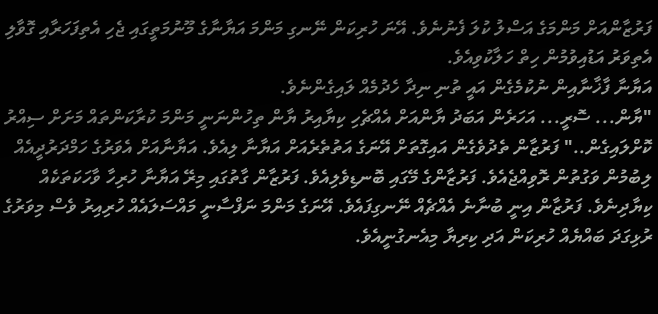ފަރުޒާންއަށް މަންމަގެ އަސްލު ކުލަ ފެނުނެވެ. އޭނަ ހުރިކަން ނޭނގި މަންމަ އަޔާނާގެ މޫނުމަތީގައި ޖެހި އެތިފަހަރާއި ގޮވާލި އެތިވަރު އަޑުއިވުމުން ހިތް ހަލާކުވިއެވެ.
އަޔާނާ ފާޚާނާއިން ނުކުމެގެން އައީ ތުނި ނިދާ ހެދުމެއް ލައިގެންނެވެ.
"ޔާން... ސޮރީ... އަހަރެން އަބަދު ޔާންއަށް އެއްޗެހި ކިޔާއިރު ޔާން ތިހުންނަނީ މަންމަ ކުރާކަންތައް މަށަށް ސިއްރު ކޮށްލައިގެން.." ފަރުޒާން ތެދުވެގެން އައިގޮތަށް އޭނަގެ އަތުތެރެއަށް އަޔާނާ ލިއެވެ. އަޔާނާއަށް އެވަރުގެ ހަމްދަރުދީއެއް ލިބުމުން ވަގުތުން ރޮވިއްޖެއެވެ. ފަރުޒާންގެ މޭގައި ބޮނޑިވެލިއެވެ. ފަރުޒާން ގާތުގައި މިރޭ އަޔާނާ ހުރިހާ ވާހަކަތަކެއް ކިޔާދިނެވެ. ފަރުޒާން އިނީ ބުނާނެ އެއްޗެއް ނޭނގިފައެވެ. އޭނަގެ މަންމަ ނަފްސާނީ މައްސަލައެއް ހުރިއިރު ވެސް މިވަރުގެ ރުޅިގަދަ ބައްޔެއް ހުރިކަން އަދި ކިރިޔާ މިއެނގުނީއެވެ.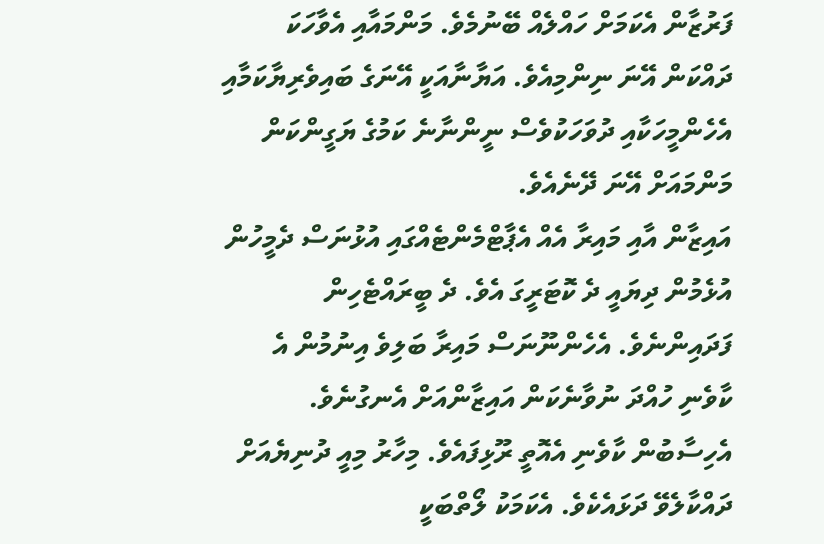ފަރުޒާން އެކަމަށް ހައްލެއް ބޭނުމެވެ. މަންމައާއި އެވާހަކަ ދައްކަން އޭނަ ނިންމިއެވެ. އަޔާނާއަކީ އޭނަގެ ބައިވެރިޔާކަމާއި އެހެންމީހަކާއި ދުވަހަކުވެސް ނީންނާނެ ކަމުގެ ޔަގީންކަން މަންމައަށް އޭނަ ދޭނެއެވެ.
އައިޒާން އާއި މައިރާ އެއް އެޕާޓްމެންޓެއްގައި އުޅުނަސް ދެމީހުން އުޅެމުން ދިޔައީ ދެ ކޮޓަރީގަ އެވެ. ދެ ބީރައްޓެހިން ފަދައިންނެވެ. އެހެންނޫނަސް މައިރާ ބަލިވެ އިނުމުން އެ ކާވެނި ހުއްދަ ނުވާނެކަން އައިޒާންއަށް އެނގުނެވެ. އެހިސާބުން ކާވެނި އެއޮތީ ރޫޅިފައެވެ. މިހާރު މިއީ ދުނިޔެއަށް ދައްކާލެވޭ ދަޅައެކެވެ. އެކަމަކު ލޯތްބަކީ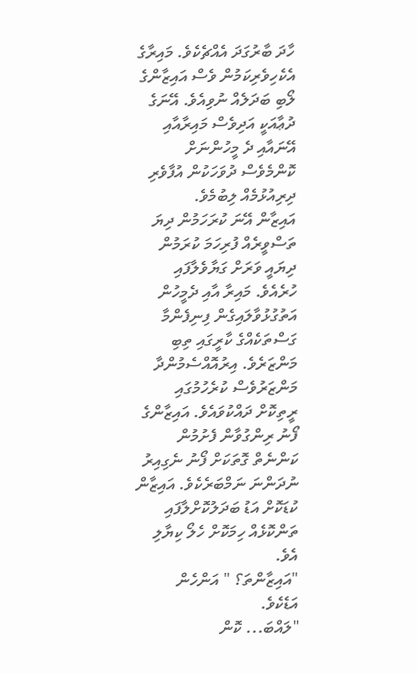ހާދަ ބާރުގަދަ އެއްޗެކެވެ. މައިރާގެ އެކެހިވެރިކަމުން ވެސް އައިޒާންގެ ލޯބި ބަދަލެއް ނުވިއެވެ. އޭނަގެ ދުޢާއަކީ އަދިވެސް މައިރާއާއި އޭނައާއި ދެ މީހުންނަށް ކޮންމެވެސް ދުވަހަކުން އުފާވެރި ދިރިއުޅުމެއް ލިބުމެވެ.
އައިޒާން އޭނަ ކުރަހަމުން ދިޔަ ތަސްވީރެއް ފުރިހަމަ ކުރަމުން ދިޔައީ ވަރަށް ގަޔާވެލާފައި ހުރެއެވެ. މައިރާ އާއި ދެމީހުން އަތުގުޅުވާލައިގެން ފިނިފެންމާ ގަސްތަކެއްގެ ކާރީގައި ތިބި މަންޒަރެވެ. އިރުއޮއްސެމުންދާ މަންޒަރުވެސް ކުރެހުމުގައި ރީތިކޮށް ދައްކުވައެވެ. އައިޒާންގެ ފޯނު ރިންގުވާން ފެށުމުން ކަންނެތް ގޮތަކަށް ފޯނު ނެގިއިރު ނުދަންނަ ނަމްބަރެކެވެ. އައިޒާން ކުޑަކޮށް އަޑު ބަދަލުކޮށްލާފައި ތަންކޮޅެއް ހިމަކޮށް ހެލޯ ކިޔާލި އެވެ.
"އައިޒާންތަ؟ " އަންހެން އަޑެކެވެ.
"ލައްބަ... ކޮން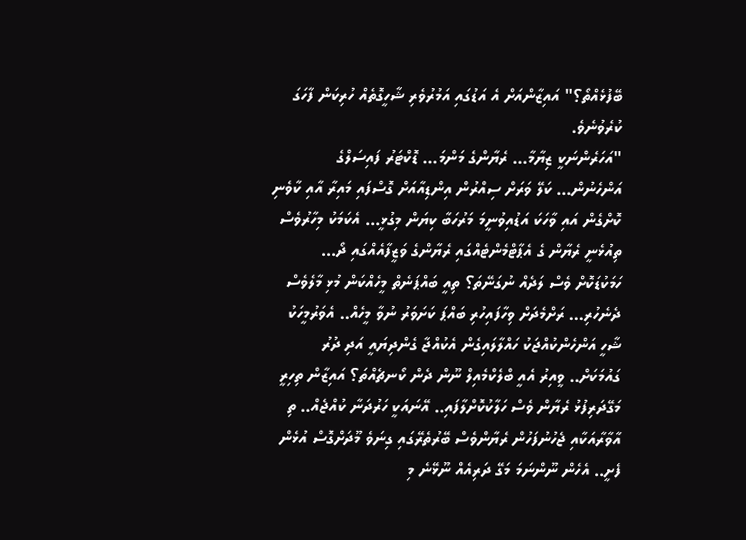ބޭފުޅެއްތޯ؟" އައިޒާންއަށް އެ އަޑުގައި އަމުރުވެރި ޝާހީގޮތެއް ހުރިކަން ފާހަގަ ކުރެވުނެވެ.
"އަހަރެންނަކީ ޒިޔާމާ... ރެޔާންގެ މަންމަ... ޑޮކްޓަރު ފައިސަލްގެ އަންހެނުން... ކަލޭ ވަރަށް ސިއްރުން އިންޑިއާއަށް ގޮސްފައި މައިރާ އާއި ކާވެނި ކޮށްގެން އައި ވާހަކަ އަޑުއިވުނީމަ މަރުހަބާ ކިޔަން މިގުޅީ... އެކަމަކު މިހާރުވެސް ތިއުޅެނީ ރެޔާން ގެ އެޕާޓްމެންޓެއްގައި ރެޔާންގެ ވަޒީފާއެއްގައި ދޯ... ހަމަކުޑަކޮށް ވެސް ލަދެއް ނުގަނޭތަ؟ ތިއީ ބައްޕަނެތް މީހެއްކަން މުޅި މާލެވެސް ދެނެހުރި... ރަށްމެދަށް ވިހާފައިހުރި ބައްޕަ ކަށަވަރު ނުވާ މީހެއް.. އެވަރުމީހަކު ޝާހީ އަންހެންކުއްޖަކު ހައްލާލައިގެން އެކުއްޖާ ގެންދިޔައީ އަދި ދުރު ގައުމަކަށް.. ވީއިރު އެއީ ބްލެކްމެއިލް ނޫން ދެން ކޯނޗެއްތަ؟ އައިޒާން ތިހިރީ މަގޭދަރިފުޅު ރެޔާން ވެސް ހަލާކުކޮށްލާފައި.. އޭނައަކީ ހަރުދަނާ ކުއްޖެއް.. ތި އާވާރާއަކާއި ޖެހުނުފަހުން ރެޔާންވެސް ބޭރުތެރޭގައި ގިނަވެ މޫދަށްގޮސް އުޅެން ފެށީ.. އެހެން ނޫންނަމަ މަގޭ ދަރިއެއް ނޫޅޭނެ މި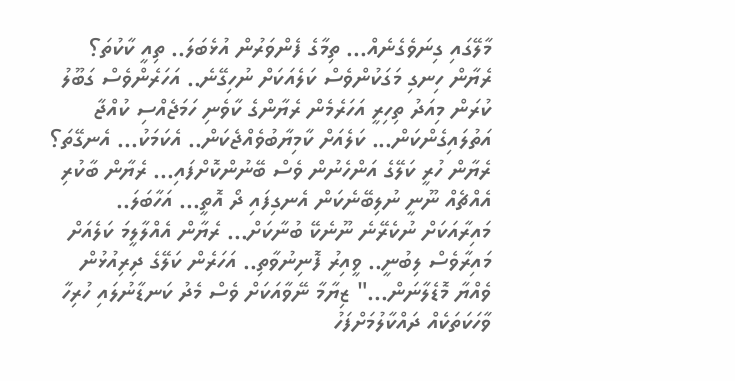މާލޭގައި ގިނަވެގެނެއް... ތިމާގެ ފެންވަރުން އުޅެބަލަ.. ތިއީ ކާކުތަ؟ ރެޔާން ހިނގި މަގަކުންވެސް ކަލެއަކަށް ނުހިގޭނެ.. އަހަރެންވެސް ގަބޫލު ކުރަން މިއަދު ތިހިރީ އަހަރެމެން ރެޔާންގެ ކާވެނި ހަމަޖެއްސި ކުއްޖާ އަތުލައިގެންކަން... ކަލެއަށް ކާމިޔާބުވެއްޖެކަން.. އެކަމަކު... އެނގޭތަ؟ ރެޔާން ހުރީ ކަލޭގެ އަންހެނުން ވެސް ބޭނުންކޮށްފައި... ރެޔާން ބާކުރި އެއްޗެއް ނޫނީ ނުލިބޭނެކަން އެނގިފައި ދޯ އޮތީ... އަހާބަލަ.. މައިރާއަކަށް ނުކެރޭނެ ނޫނެކޭ ބުނާކަށް... ރެޔާން އެއްލާލީމަ ކަލެއަށް މައިރާވެސް ލިބުނީ.. ވީއިރު ފޮނިނުވާތި.. އަހަރެން ކަލޭގެ ދިރިއުޅުން ވެއްޔާ މޮޑެލާނަން..." ޒިޔާމާ ނޭވާއަކަށް ވެސް މެދު ކަނޑާނުލައި ހުރިހާ ވާހަކަތަކެއް ދައްކާލުމަށްފަހު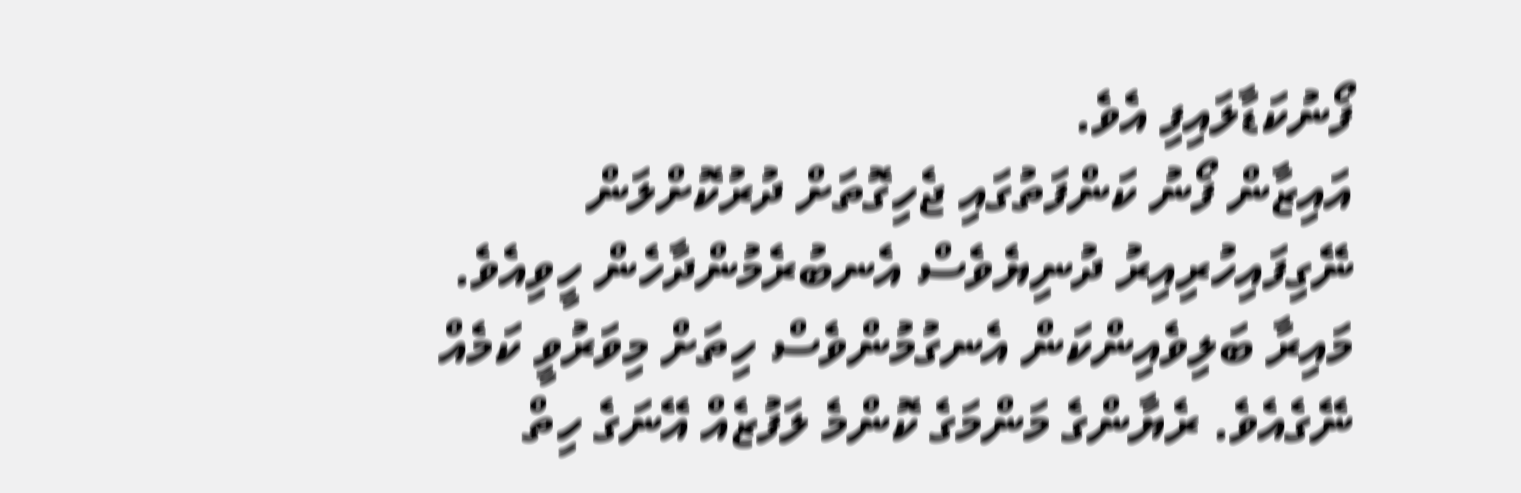ފޯނުކަޑާލައިފި އެވެ.
އައިޒާން ފޯނު ކަންފަތުގައި ޖެހިގޮތަށް ދުރުކޮށްލަން ނޭގިފައިހުރިއިރު ދުނިޔެވެސް އެނބުރެމުންދާހެން ހީވިއެވެ. މައިރާ ބަލިވެއިންކަން އެނގުމުންވެސް ހިތަށް މިވަރުވީ ކަމެއް ނޭގެއެވެ. ރެޔާންގެ މަންމަގެ ކޮންމެ ލަފުޒެއް އޭނަގެ ހިތް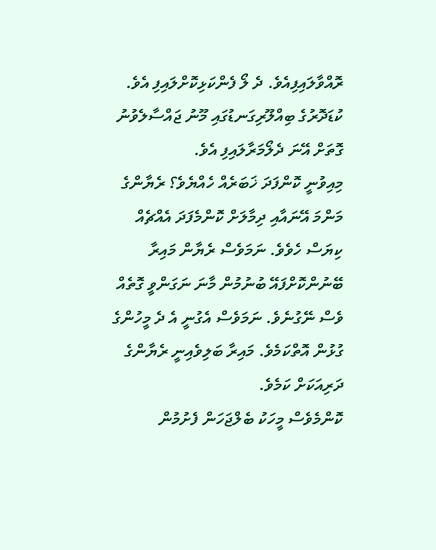ރޮއްވާލައިފިއެވެ. ދެ ލޯ ފެންކަޅިކޮށްލައިފި އެވެ. ކުޑަދޮރުގެ ބިއްލޫރިގަނޑުގައި މޫނު ޖައްސާލެވުނު ގޮތަށް އޭނަ ދެލޯމަރާލައިފި އެވެ.
މިއިވުނީ ކޮންފަދަ ޚަބަރެއް ހެއްޔެވެ؟ ރެޔާންގެ މަންމަ އޭނައާއި ދިމާލަށް ކޮންމެފަދަ އެއްޗެއް ކިޔަސް ހެވެވެ. ނަމަވެސް ރެޔާން މައިރާ ބޭނުންކޮށްފައޭ ބުނުމުން މާނަ ނަގަންވީ ގޮތެއް ވެސް ނޭގުނެވެ. ނަމަވެސް އެގުނީ އެ ދެ މީހުންގެ ގުޅުން އޮތްކަމެވެ. މައިރާ ބަލިވެއިނީ ރެޔާންގެ ދަރިއަކަށް ކަމެވެ.
ކޮންމެވެސް މީހަކު ބެލްޖަހަން ފެށުމުން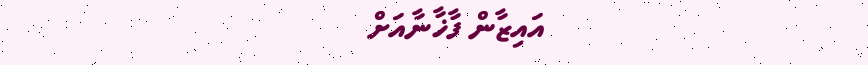އައިޒާން ފާޚާނާއަށް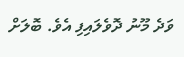ވަދެ މޫނު ދޮވެލައިފި އެވެ. ބޮލަށް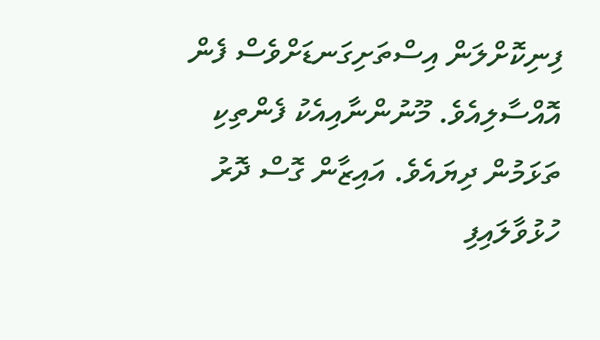ފިނިކޮށްލަން އިސްތަށިގަނޑަށްވެސް ފެން އޮއްސާލިއެވެ. މޫނުންނާއިއެކު ފެންތިކި ތަޅަމުން ދިޔައެވެ. އައިޒާން ގޮސް ދޮރު ހުޅުވާލައިފި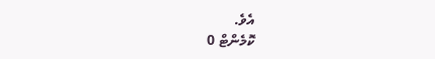އެވެ.
ކޮމެންޓް 0